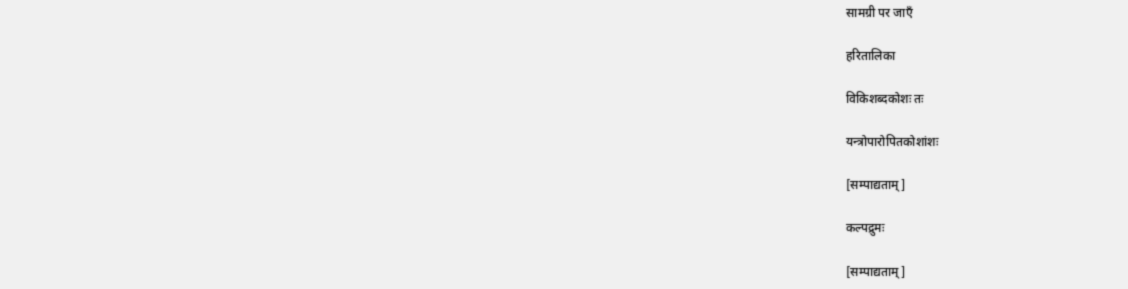सामग्री पर जाएँ

हरितालिका

विकिशब्दकोशः तः

यन्त्रोपारोपितकोशांशः

[सम्पाद्यताम्]

कल्पद्रुमः

[सम्पाद्यताम्]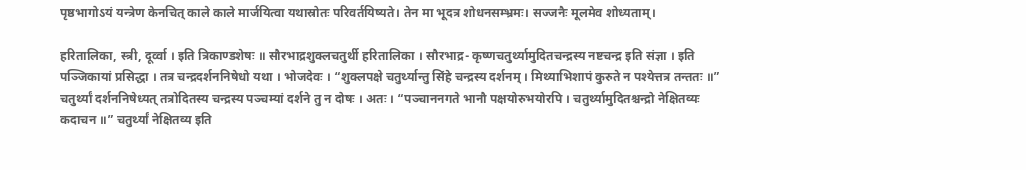पृष्ठभागोऽयं यन्त्रेण केनचित् काले काले मार्जयित्वा यथास्रोतः परिवर्तयिष्यते। तेन मा भूदत्र शोधनसम्भ्रमः। सज्जनैः मूलमेव शोध्यताम्।

हरितालिका, स्त्री, दूर्व्वा । इति त्रिकाण्डशेषः ॥ सौरभाद्रशुक्लचतुर्थी हरितालिका । सौरभाद्र- कृष्णचतुर्थ्यामुदितचन्द्रस्य नष्टचन्द्र इति संज्ञा । इति पञ्जिकायां प्रसिद्धा । तत्र चन्द्रदर्शननिषेधो यथा । भोजदेवः । “शुक्लपक्षे चतुर्थ्यान्तु सिंहे चन्द्रस्य दर्शनम् । मिथ्याभिशापं कुरुते न पश्येत्तत्र तन्ततः ॥” चतुर्थ्यां दर्शननिषेध्यत् तत्रोदितस्य चन्द्रस्य पञ्चम्यां दर्शने तु न दोषः । अतः । “पञ्चाननगते भानौ पक्षयोरुभयोरपि । चतुर्थ्यामुदितश्चन्द्रो नेक्षितव्यः कदाचन ॥” चतुर्थ्यां नेक्षितव्य इति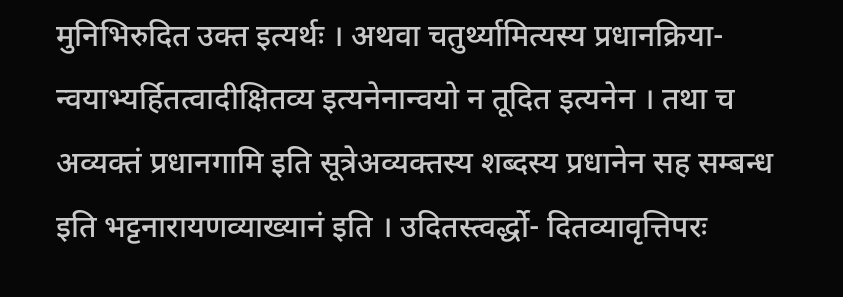मुनिभिरुदित उक्त इत्यर्थः । अथवा चतुर्थ्यामित्यस्य प्रधानक्रिया- न्वयाभ्यर्हितत्वादीक्षितव्य इत्यनेनान्वयो न तूदित इत्यनेन । तथा च अव्यक्तं प्रधानगामि इति सूत्रेअव्यक्तस्य शब्दस्य प्रधानेन सह सम्बन्ध इति भट्टनारायणव्याख्यानं इति । उदितस्त्वर्द्धो- दितव्यावृत्तिपरः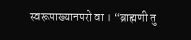स्वरूपाख्यानपरो वा । “ब्राह्मणी तु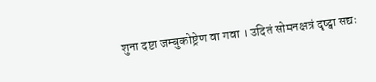शुना दष्टा जम्बुकोष्ट्रेण वा गवा । उदितं सोमनक्षत्रं दृष्ट्वा सद्यः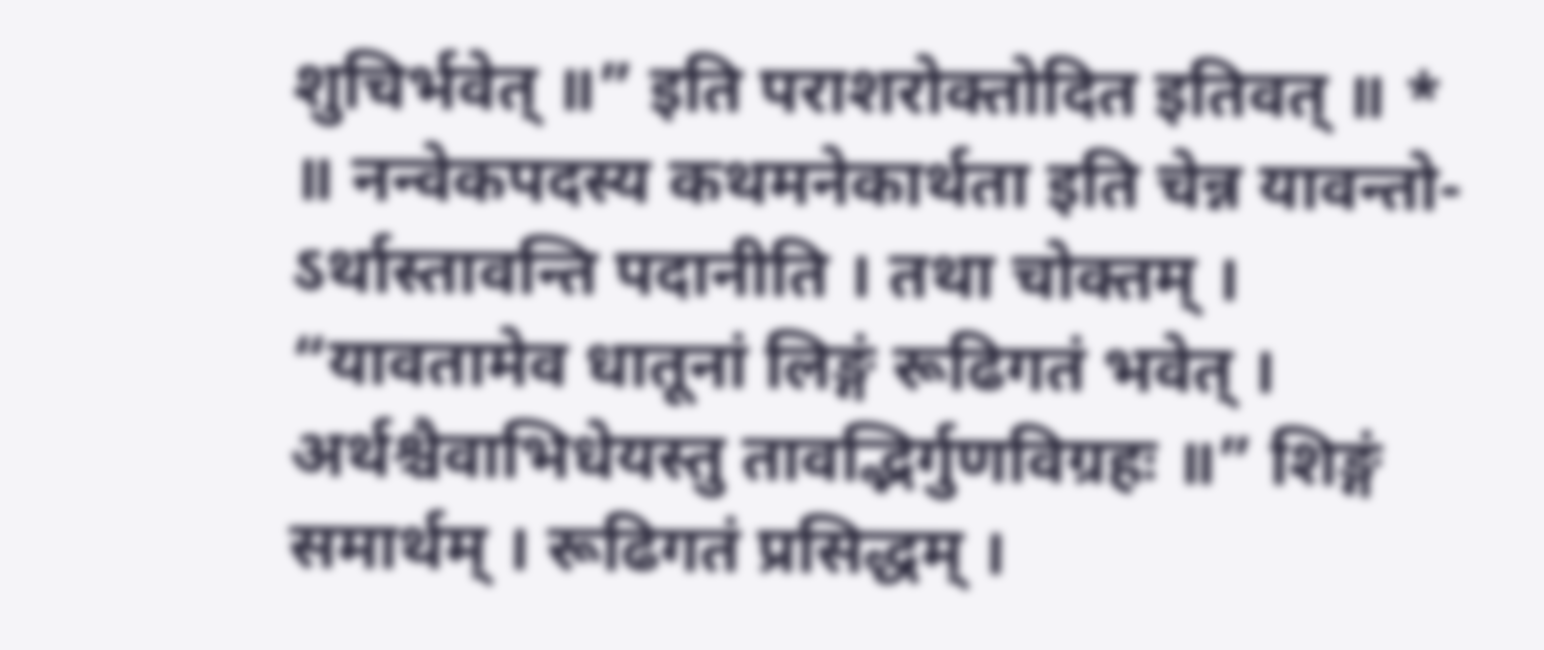शुचिर्भवेत् ॥” इति पराशरोक्तोदित इतिवत् ॥ * ॥ नन्वेकपदस्य कथमनेकार्थता इति चेन्न यावन्तो- ऽर्थास्तावन्ति पदानीति । तथा चोक्तम् । “यावतामेव धातूनां लिङ्गं रूढिगतं भवेत् । अर्थश्चैवाभिधेयस्तु तावद्भिर्गुणविग्रहः ॥” शिङ्गं समार्थम् । रूढिगतं प्रसिद्धम् ।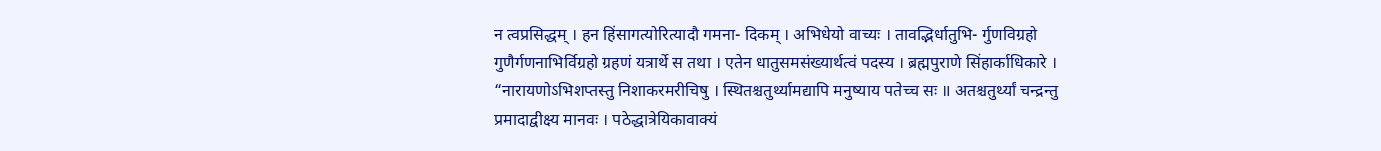न त्वप्रसिद्धम् । हन हिंसागत्योरित्यादौ गमना- दिकम् । अभिधेयो वाच्यः । तावद्भिर्धातुभि- र्गुणविग्रहो गुणैर्गणनाभिर्विग्रहो ग्रहणं यत्रार्थे स तथा । एतेन धातुसमसंख्यार्थत्वं पदस्य । ब्रह्मपुराणे सिंहार्काधिकारे । “नारायणोऽभिशप्तस्तु निशाकरमरीचिषु । स्थितश्चतुर्थ्यामद्यापि मनुष्याय पतेच्च सः ॥ अतश्चतुर्थ्यां चन्द्रन्तु प्रमादाद्वीक्ष्य मानवः । पठेद्धात्रेयिकावाक्यं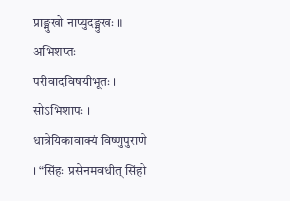प्राङ्मुखो नाप्युदङ्मुखः ॥ अभिशप्तः परीवादविषयीभूतः । सोऽभिशापः । धात्रेयिकावाक्यं विष्णुपुराणे । “सिंहः प्रसेनमवधीत् सिंहो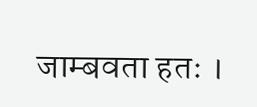जाम्बवता हतः ।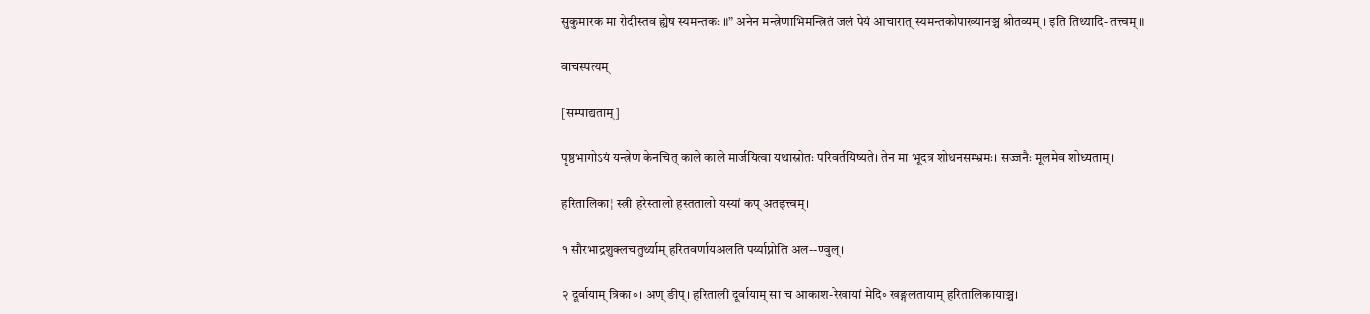सुकुमारक मा रोदीस्तव ह्येष स्यमन्तकः ॥” अनेन मन्त्रेणाभिमन्त्रितं जलं पेयं आचारात् स्यमन्तकोपाख्यानञ्च श्रोतव्यम् । इति तिथ्यादि- तत्त्वम् ॥

वाचस्पत्यम्

[सम्पाद्यताम्]

पृष्ठभागोऽयं यन्त्रेण केनचित् काले काले मार्जयित्वा यथास्रोतः परिवर्तयिष्यते। तेन मा भूदत्र शोधनसम्भ्रमः। सज्जनैः मूलमेव शोध्यताम्।

हरितालिका¦ स्त्री हरेस्तालो हस्ततालो यस्यां कप् अतइत्त्वम्।

१ सौरभाद्रशुक्लचतुर्थ्याम् हरितवर्णायअलति पर्य्याप्नोति अल--ण्वुल्।

२ दूर्वायाम् त्रिका॰। अण् ङीप्। हरिताली दूर्वायाम् सा च आकाश-रेखायां मेदि॰ खङ्गलतायाम् हरितालिकायाञ्च।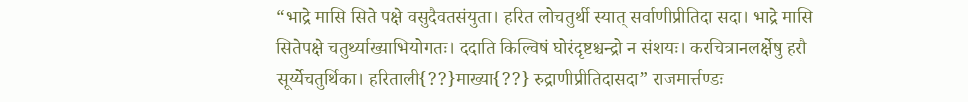“भाद्रे मासि सिते पक्षे वसुदैवतसंयुता। हरित लोचतुर्थी स्यात् सर्वाणीप्रीतिदा सदा। भाद्रे मासि सितेपक्षे चतुर्थ्याख्याभियोगतः। ददाति किल्विषं घोरंदृष्टश्चन्द्रो न संशयः। करचित्रानलर्क्षेषु हरौ सूर्य्येचतुर्थिका। हरिताली{??}माख्या{??} रुद्राणीप्रीतिदासदा” राजमार्त्तण्डः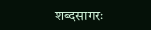शब्दसागरः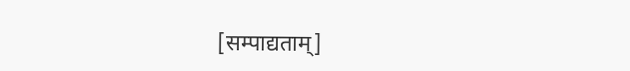[सम्पाद्यताम्]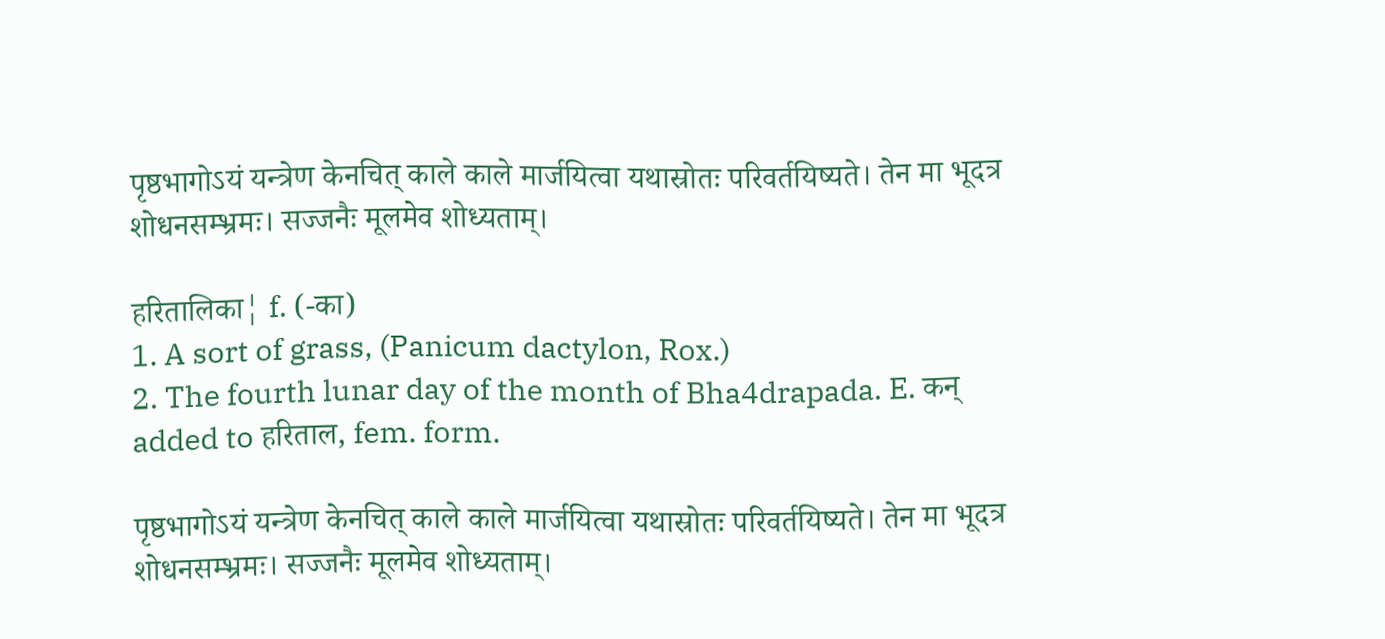पृष्ठभागोऽयं यन्त्रेण केनचित् काले काले मार्जयित्वा यथास्रोतः परिवर्तयिष्यते। तेन मा भूदत्र शोधनसम्भ्रमः। सज्जनैः मूलमेव शोध्यताम्।

हरितालिका¦ f. (-का)
1. A sort of grass, (Panicum dactylon, Rox.)
2. The fourth lunar day of the month of Bha4drapada. E. कन् added to हरिताल, fem. form.

पृष्ठभागोऽयं यन्त्रेण केनचित् काले काले मार्जयित्वा यथास्रोतः परिवर्तयिष्यते। तेन मा भूदत्र शोधनसम्भ्रमः। सज्जनैः मूलमेव शोध्यताम्।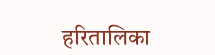हरितालिका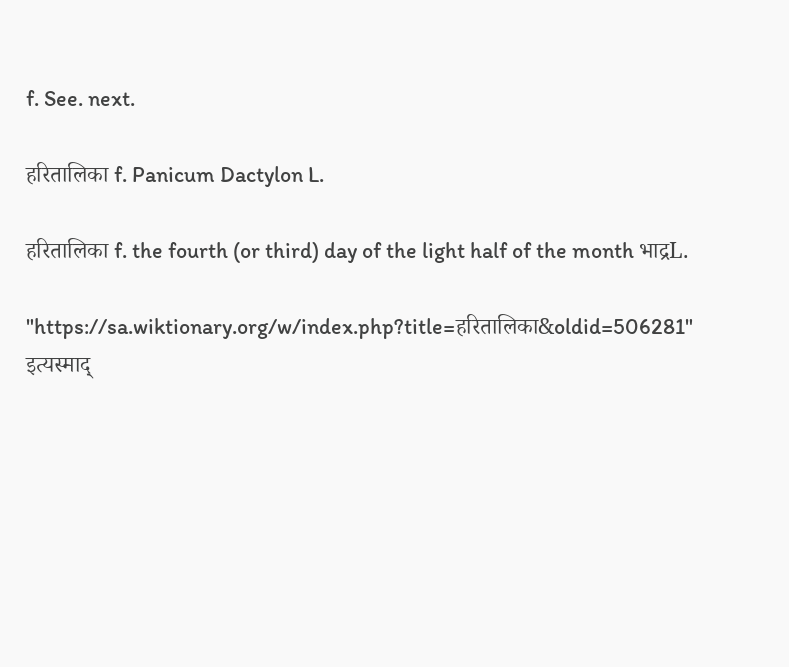f. See. next.

हरितालिका f. Panicum Dactylon L.

हरितालिका f. the fourth (or third) day of the light half of the month भाद्रL.

"https://sa.wiktionary.org/w/index.php?title=हरितालिका&oldid=506281" इत्यस्माद्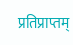प्रतिप्राप्तम्